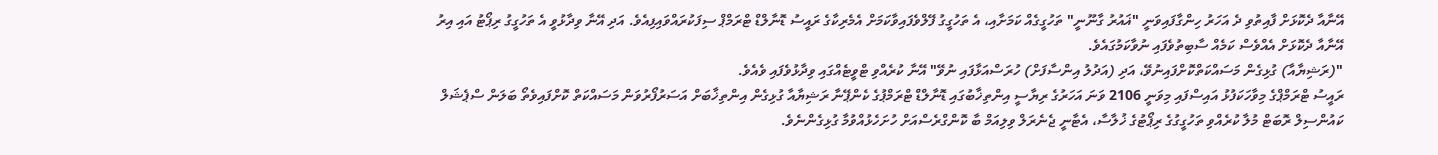އޭނާއާ ދެކޮޅަށް ފާއިތުވި ދެ އަހަރު ހިންގާފައިވަނީ "ޣައުރު ގާނޫނީ" ތަހުގީގެއް ކަމަށާއި، އެ ތަހުގީގު ފޭލްވެފައިވާކަމަށް އެމެރިކާގެ ރައީސު ޑޮނާލްޑް ޓްރަމްޕް ސިފަކުރައްވައިފިއެވެ. އަދި އޭނާ ވިދާޅުވީ އެ ތަހުގީގު ރިޕޯޓު އައި އިރު އޭނާއާ ދެކޮޅަށް އެއްވެސް ކަމެއް ސާބިތުވެފައި ނުވާކަމުގައެވެ.
"(ރަޝިޔާއާ) ގުޅިގެން މަސައްކަތްކޮށްފައިނުވޭ، އަދި (އަދުލު އިންސާފަށް) ހުރަސްއަޅާފައި ނުވޭ" އޭނާ ކުރެއްވި ޓްވީޓެއްގައި ވިދާޅުވެފައި ވެއެވެ.
ރައީސު ޓްރަމްޕްގެ މިވާހަކަފުޅު އައިސްފައި މިވަނީ 2106 ވަނަ އަހަރުގެ ރިޔާސީ އިންތިޚާބުގައި ޑޮނާލްޑް ޓްރަމްޕުގެ ކެންޕޭނާ ރަޝިޔާއާ ގުޅިގެން އިންތިޚާބަށް އަސަރުފޯރުވަން މަސައްކަތް ކޮށްފައިވެތޯ ބަލަން ސްޕެޝަލް ކައުންސިލް ރޮބަޓް މުލާ ކުރެއްވި ތަހުގީގުގެ ރިޕޯޓުގެ ޚުލާސާ، އެޓާނީ ޖެނެރަލް ވިލިއަމް ބާ ކޮންގްރެސްއަށް ހުށަހެޅުއްވުމާ ގުޅިގެންނެވެ.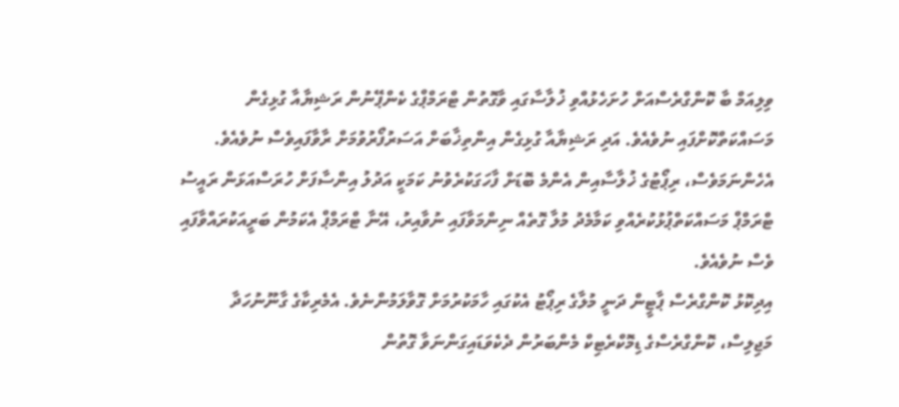ވިލިއަމް ބާ ކޮންގްރެސްއަށް ހުށަހެޅުއްވި ޚުލާސާގައި ވާގޮތުން ޓްރަމްޕްގެ ކެންޕޭނުން ރަޝިޔާއާ ގުޅިގެން މަސައްކަތްކޮށްފައި ނުވެއެވެ. އަދި ރަޝިޔާއާ ގުޅިގެން އިންތިޚާބަށް އަސަރުފޯރުވުމަށް ރާވާފައިވެސް ނުވެއެވެ.
އެހެންނަމަވެސް، ރިޕޯޓުގެ ޚުލާސާއިން އެންމެ ބޮޑަށް ފާހަގަކުރެވުނު ކަމަކީ އަދުލު އިންސާފަށް ހުރަސްއަޅަން ރައީސު ޓްރަމްޕް މަސައްކަތްޕުޅުކުރެއްވި ކަމާމެދު މުލާ ގޮތެއް ނިންމަވާފައި ނުވާއިރު، އޭނާ ޓްރަމްޕް އެކަމުން ބަރީއަކުރައްވާފައި ވެސް ނުވެއެވެ.
އިދިކޮޅު ކޮންގްރެސް ޕާޓީން ދަނީ މުލާގެ ރިޕޯޓު އެކުގައި ހާމަކުރުމަށް ގޮވާލަމުންނެވެ. އެމެރިކާގެ ގާނޫނުހަދާ މަޖިލިސް، ކޮންގްރެސްގެ ޑިމޮކްރެޓިކް މެންބަރުން ދެކެވަޑައިގަންނަވާ ގޮތުން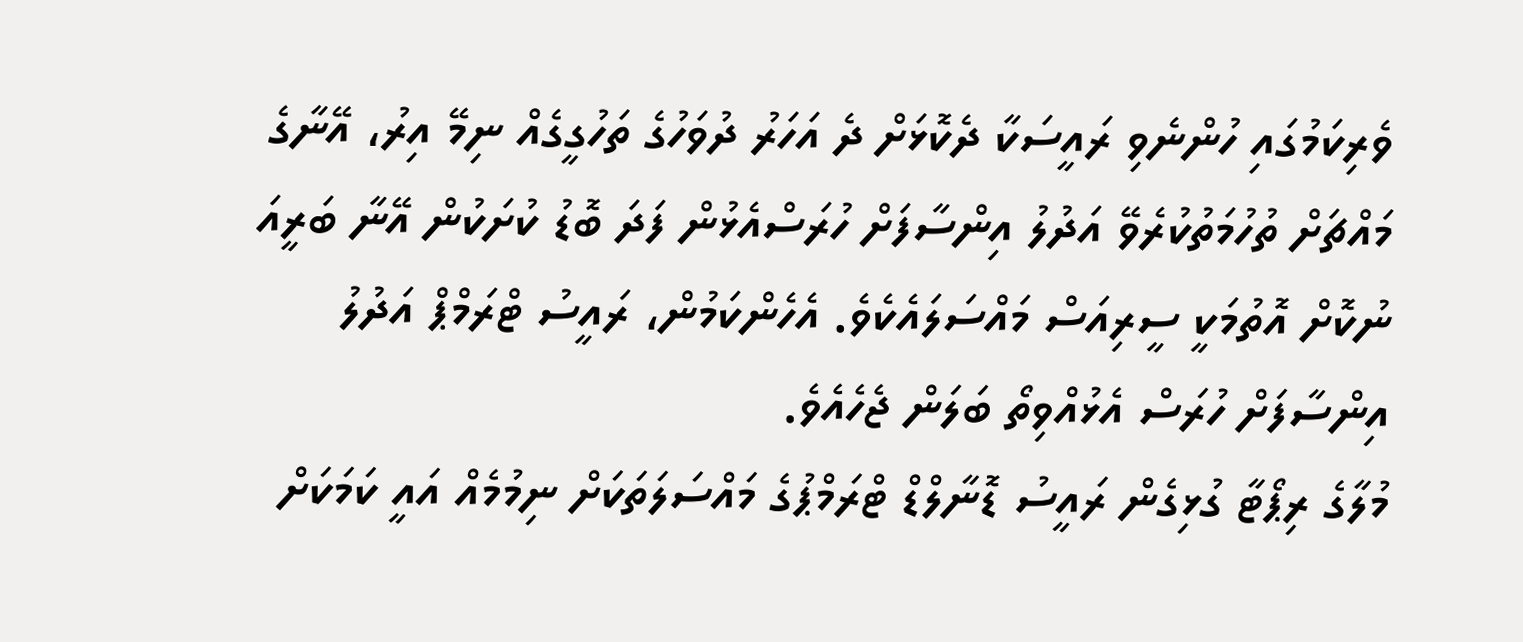ވެރިކަމުގައި ހުންނެވި ރައީސަކާ ދެކޮޅަށް ދެ އަހަރު ދުވަހުގެ ތަހުގީގެއް ނިމޭ އިރު، އޭނާގެ މައްޗަށް ތުހުމަތުކުރެވޭ އަދުލު އިންސާފަށް ހުރަސްއެޅުން ފަދަ ބޮޑު ކުށަކުން އޭނާ ބަރީއަ ނުކޮށް އޮތުމަކީ ސީރިއަސް މައްސަލައެކެވެ. އެހެންކަމުން، ރައީސު ޓްރަމްޕް އަދުލު އިންސާފަށް ހުރަސް އެޅުއްވިތޯ ބަލަން ޖެހެއެވެ.
މުލާގެ ރިޕޯޓާ ގުޅިގެން ރައީސު ޑޮނާލްޑް ޓްރަމްޕުގެ މައްސަލަތަކަށް ނިމުމެއް އައީ ކަމަކަށް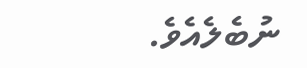ނުބެލެއެވެ.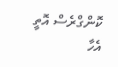ކޮންގްރެސް އޮތީ އެހާ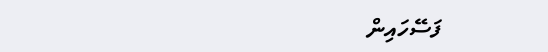ފަސޭހައިން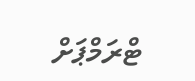ޓްރަމްޕަށް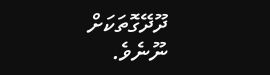ދޫދޭގޮތަކަށް ނޫނެވެ.